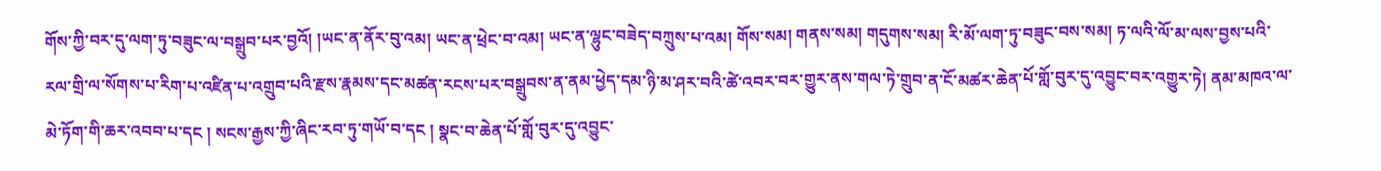གོས་ཀྱི་བར་དུ་ལག་ཏུ་བཟུང་ལ་བསྒྲུབ་པར་བྱའོ། །ཡང་ན་ནོར་བུ་འམ། ཡང་ན་ཕྲེང་བ་འམ། ཡང་ན་ལྷུང་བཟེད་བཀྲུས་པ་འམ། གོས་སམ། གནས་སམ། གདུགས་སམ། རི་མོ་ལག་ཏུ་བཟུང་བས་སམ། ཏ་ལའི་ལོ་མ་ལས་བྱས་པའི་རལ་གྲི་ལ་སོགས་པ་རིག་པ་འཛིན་པ་འགྲུབ་པའི་རྫས་རྣམས་དང་མཚན་རངས་པར་བསྒྲུབས་ན་ནམ་ཕྱེད་དམ་ཉི་མ་ཤར་བའི་ཚེ་འབར་བར་གྱུར་ནས་གལ་ཏེ་གྲུབ་ན་ངོ་མཚར་ཆེན་པོ་གློ་བུར་དུ་འབྱུང་བར་འགྱུར་ཏེ། ནམ་མཁའ་ལ་མེ་ཏོག་གི་ཆར་འབབ་པ་དང ། སངས་རྒྱས་ཀྱི་ཞིང་རབ་ཏུ་གཡོ་བ་དང ། སྣང་བ་ཆེན་པོ་གློ་བུར་དུ་འབྱུང་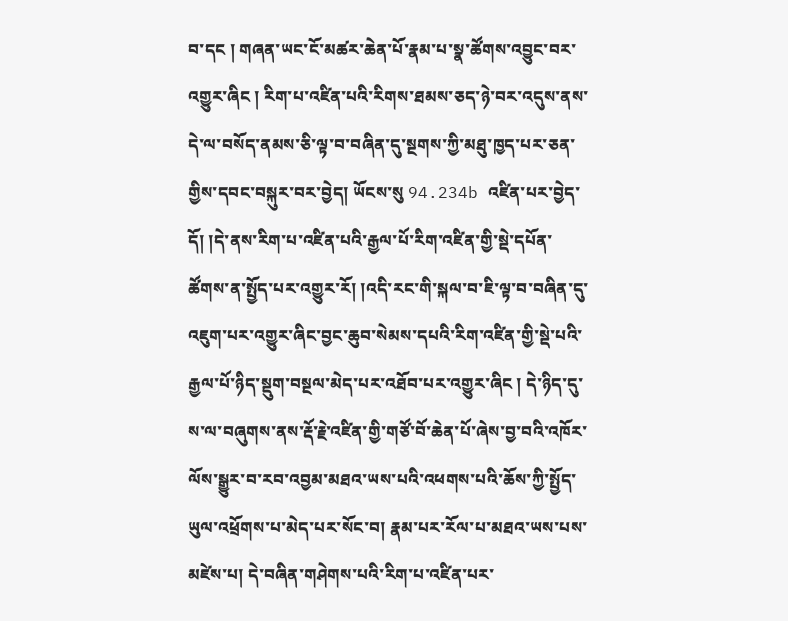བ་དང ། གཞན་ཡང་ངོ་མཚར་ཆེན་པོ་རྣམ་པ་སྣ་ཚོགས་འབྱུང་བར་འགྱུར་ཞིང ། རིག་པ་འཛིན་པའི་རིགས་ཐམས་ཅད་ཉེ་བར་འདུས་ནས་དེ་ལ་བསོད་ནམས་ཅི་ལྟ་བ་བཞིན་དུ་སྔགས་ཀྱི་མཐུ་ཁྱད་པར་ཅན་གྱིས་དབང་བསྐུར་བར་བྱེད། ཡོངས་སུ 94.234b འཛིན་པར་བྱེད་དོ། །དེ་ནས་རིག་པ་འཛིན་པའི་རྒྱལ་པོ་རིག་འཛིན་གྱི་སྡེ་དཔོན་ཚོགས་ན་སྤྱོད་པར་འགྱུར་རོ། །འདི་རང་གི་སྐལ་བ་ཇི་ལྟ་བ་བཞིན་དུ་འཇུག་པར་འགྱུར་ཞིང་བྱང་ཆུབ་སེམས་དཔའི་རིག་འཛིན་གྱི་སྡེ་པའི་རྒྱལ་པོ་ཉིད་སྡུག་བསྔལ་མེད་པར་འཐོབ་པར་འགྱུར་ཞིང ། དེ་ཉིད་དུ་ས་ལ་བཞུགས་ནས་རྡོ་རྗེ་འཛིན་གྱི་གཙོ་བོ་ཆེན་པོ་ཞེས་བྱ་བའི་འཁོར་ལོས་སྒྱུར་བ་རབ་འབྱམ་མཐའ་ཡས་པའི་འཕགས་པའི་ཆོས་ཀྱི་སྤྱོད་ཡུལ་འཕྲོགས་པ་མེད་པར་སོང་བ། རྣམ་པར་རོལ་པ་མཐའ་ཡས་པས་མཛེས་པ། དེ་བཞིན་གཤེགས་པའི་རིག་པ་འཛིན་པར་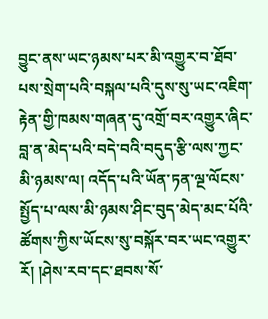བྱུང་ནས་ཡང་ཉམས་པར་མི་འགྱུར་བ་ཐོབ་པས་སྲེག་པའི་བསྐལ་པའི་དུས་སུ་ཡང་འཇིག་རྟེན་གྱི་ཁམས་གཞན་དུ་འགྲོ་བར་འགྱུར་ཞིང་བླ་ན་མེད་པའི་བདེ་བའི་བདུད་རྩི་ལས་ཀྱང་མི་ཉམས་ལ། འདོད་པའི་ཡོན་ཏན་ལྔ་ལོངས་སྤྱོད་པ་ལས་མི་ཉམས་ཤིང་བུད་མེད་མང་པོའི་ཚོགས་ཀྱིས་ཡོངས་སུ་བསྐོར་བར་ཡང་འགྱུར་རོ། །ཤེས་རབ་དང་ཐབས་སོ་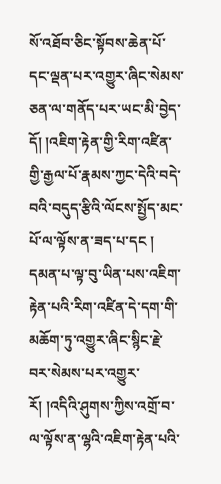སོ་འཐོབ་ཅིང་སྟོབས་ཆེན་པོ་དང་ལྡན་པར་འགྱུར་ཞིང་སེམས་ཅན་ལ་གནོད་པར་ཡང་མི་བྱེད་དོ། །འཇིག་རྟེན་གྱི་རིག་འཛིན་གྱི་རྒྱལ་པོ་རྣམས་ཀྱང་དེའི་བདེ་བའི་བདུད་རྩིའི་ལོངས་སྤྱོད་མང་པོ་ལ་ལྟོས་ན་ཟད་པ་དང ། དམན་པ་ལྟ་བུ་ཡིན་པས་འཇིག་རྟེན་པའི་རིག་འཛིན་དེ་དག་གི་མཆོག་ཏུ་འགྱུར་ཞིང་སྙིང་རྗེ་བར་སེམས་པར་འགྱུར་རོ། །འདིའི་ཤུགས་ཀྱིས་འགྲོ་བ་ལ་ལྟོས་ན་ལྷའི་འཇིག་རྟེན་པའི་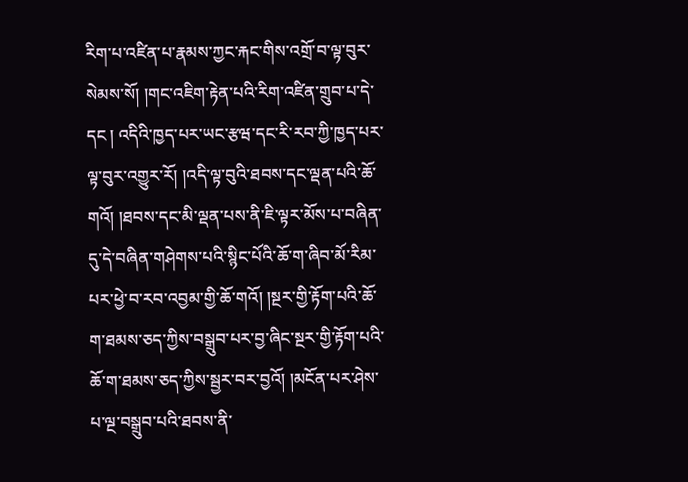རིག་པ་འཛིན་པ་རྣམས་ཀྱང་རྐང་གིས་འགྲོ་བ་ལྟ་བུར་སེམས་སོ། །གང་འཇིག་རྟེན་པའི་རིག་འཛིན་གྲུབ་པ་དེ་དང ། འདིའི་ཁྱད་པར་ཡང་རྩཝ་དང་རི་རབ་ཀྱི་ཁྱད་པར་ལྟ་བུར་འགྱུར་རོ། །འདི་ལྟ་བུའི་ཐབས་དང་ལྡན་པའི་ཆོ་གའོ། །ཐབས་དང་མི་ལྡན་པས་ནི་ཇི་ལྟར་མོས་པ་བཞིན་དུ་དེ་བཞིན་གཤེགས་པའི་སྙིང་པོའི་ཆོ་ག་ཞིབ་མོ་རིམ་པར་ཕྱེ་བ་རབ་འབྱམ་གྱི་ཆོ་གའོ། །སྔར་གྱི་རྟོག་པའི་ཆོ་ག་ཐམས་ཅད་ཀྱིས་བསྒྲུབ་པར་བྱ་ཞིང་སྔར་གྱི་རྟོག་པའི་ཆོ་ག་ཐམས་ཅད་ཀྱིས་སྦྱར་བར་བྱའོ། །མངོན་པར་ཤེས་པ་ལྔ་བསྒྲུབ་པའི་ཐབས་ནི་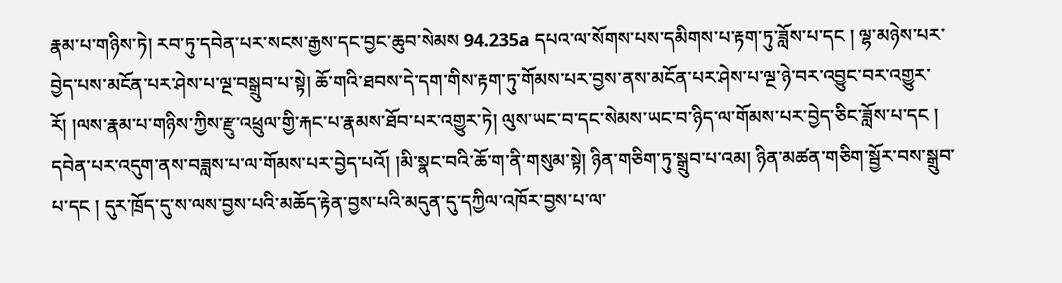རྣམ་པ་གཉིས་ཏེ། རབ་ཏུ་དབེན་པར་སངས་རྒྱས་དང་བྱང་ཆུབ་སེམས 94.235a དཔའ་ལ་སོགས་པས་དམིགས་པ་རྟག་ཏུ་ཟློས་པ་དང ། ལྷ་མཉེས་པར་བྱེད་པས་མངོན་པར་ཤེས་པ་ལྔ་བསྒྲུབ་པ་སྟེ། ཆོ་གའི་ཐབས་དེ་དག་གིས་རྟག་ཏུ་གོམས་པར་བྱས་ནས་མངོན་པར་ཤེས་པ་ལྔ་ཉེ་བར་འབྱུང་བར་འགྱུར་རོ། །ལས་རྣམ་པ་གཉིས་ཀྱིས་རྫུ་འཕྲུལ་གྱི་རྐང་པ་རྣམས་ཐོབ་པར་འགྱུར་ཏེ། ལུས་ཡང་བ་དང་སེམས་ཡང་བ་ཉིད་ལ་གོམས་པར་བྱེད་ཅིང་ཟློས་པ་དང ། དབེན་པར་འདུག་ནས་བཟླས་པ་ལ་གོམས་པར་བྱེད་པའོ། །མི་སྣང་བའི་ཆོ་ག་ནི་གསུམ་སྟེ། ཉིན་གཅིག་ཏུ་སྒྲུབ་པ་འམ། ཉིན་མཚན་གཅིག་སྦྱོར་བས་སྒྲུབ་པ་དང ། དུར་ཁྲོད་དུ་ས་ལས་བྱས་པའི་མཆོད་རྟེན་བྱས་པའི་མདུན་དུ་དཀྱིལ་འཁོར་བྱས་པ་ལ་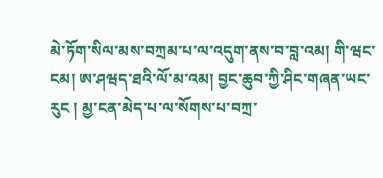མེ་ཏོག་སིལ་མས་བཀྲམ་པ་ལ་འདུག་ནས་བ་བླ་འམ། གི་ཝང་ངམ། ཨ་ཤཝད་ཐའི་ལོ་མ་འམ། བྱང་ཆུབ་ཀྱི་ཤིང་གཞན་ཡང་རུང ། མྱ་ངན་མེད་པ་ལ་སོགས་པ་བཀྲ་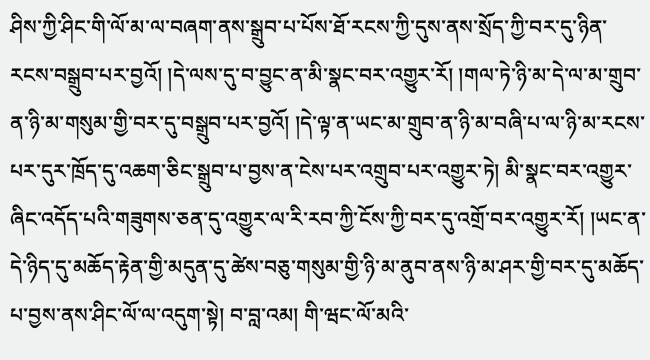ཤིས་ཀྱི་ཤིང་གི་ལོ་མ་ལ་བཞག་ནས་སྒྲུབ་པ་པོས་ཐོ་རངས་ཀྱི་དུས་ནས་སྲོད་ཀྱི་བར་དུ་ཉིན་རངས་བསྒྲུབ་པར་བྱའོ། །དེ་ལས་དུ་བ་བྱུང་ན་མི་སྣང་བར་འགྱུར་རོ། །གལ་ཏེ་ཉི་མ་དེ་ལ་མ་གྲུབ་ན་ཉི་མ་གསུམ་གྱི་བར་དུ་བསྒྲུབ་པར་བྱའོ། །དེ་ལྟ་ན་ཡང་མ་གྲུབ་ན་ཉི་མ་བཞི་པ་ལ་ཉི་མ་རངས་པར་དུར་ཁྲོད་དུ་འཆག་ཅིང་སྒྲུབ་པ་བྱས་ན་ངེས་པར་འགྲུབ་པར་འགྱུར་ཏེ། མི་སྣང་བར་འགྱུར་ཞིང་འདོད་པའི་གཟུགས་ཅན་དུ་འགྱུར་ལ་རི་རབ་ཀྱི་ངོས་ཀྱི་བར་དུ་འགྲོ་བར་འགྱུར་རོ། །ཡང་ན་དེ་ཉིད་དུ་མཆོད་རྟེན་གྱི་མདུན་དུ་ཚེས་བཅུ་གསུམ་གྱི་ཉི་མ་ནུབ་ནས་ཉི་མ་ཤར་གྱི་བར་དུ་མཆོད་པ་བྱས་ནས་ཤིང་ལོ་ལ་འདུག་སྟེ། བ་བླ་འམ། གི་ཝང་ལོ་མའི་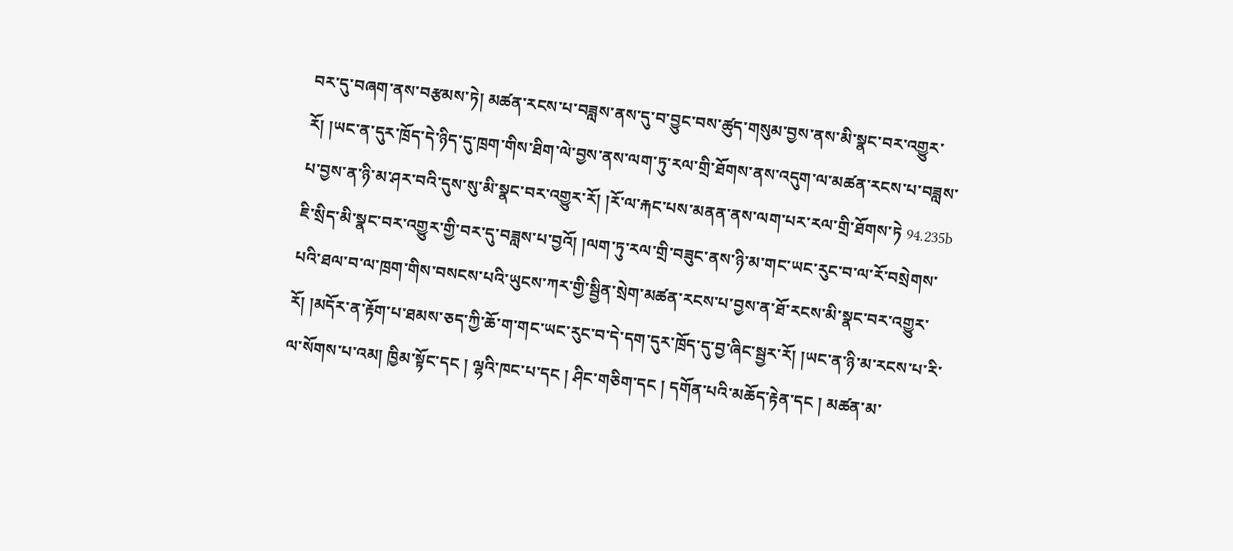བར་དུ་བཞག་ནས་བརྩམས་ཏེ། མཚན་རངས་པ་བཟླས་ནས་དུ་བ་བྱུང་བས་ཚུད་གསུམ་བྱས་ནས་མི་སྣང་བར་འགྱུར་རོ། །ཡང་ན་དུར་ཁྲོད་དེ་ཉིད་དུ་ཁྲག་གིས་ཐིག་ལེ་བྱས་ནས་ལག་ཏུ་རལ་གྲི་ཐོགས་ནས་འདུག་ལ་མཚན་རངས་པ་བཟླས་པ་བྱས་ན་ཉི་མ་ཤར་བའི་དུས་སུ་མི་སྣང་བར་འགྱུར་རོ། །རོ་ལ་རྐང་པས་མནན་ནས་ལག་པར་རལ་གྲི་ཐོགས་ཏེ 94.235b ཇི་སྲིད་མི་སྣང་བར་འགྱུར་གྱི་བར་དུ་བཟླས་པ་བྱའོ། །ལག་ཏུ་རལ་གྲི་བཟུང་ནས་ཉི་མ་གང་ཡང་རུང་བ་ལ་རོ་བསྲེགས་པའི་ཐལ་བ་ལ་ཁྲག་གིས་བསངས་པའི་ཡུངས་ཀར་གྱི་སྦྱིན་སྲེག་མཚན་རངས་པ་བྱས་ན་ཐོ་རངས་མི་སྣང་བར་འགྱུར་རོ། །མདོར་ན་རྟོག་པ་ཐམས་ཅད་ཀྱི་ཆོ་ག་གང་ཡང་རུང་བ་དེ་དག་དུར་ཁྲོད་དུ་བྱ་ཞིང་སྦྱར་རོ། །ཡང་ན་ཉི་མ་རངས་པ་རི་ལ་སོགས་པ་འམ། ཁྱིམ་སྟོང་དང ། ལྷའི་ཁང་པ་དང ། ཤིང་གཅིག་དང ། དགོན་པའི་མཆོད་རྟེན་དང ། མཚན་མ་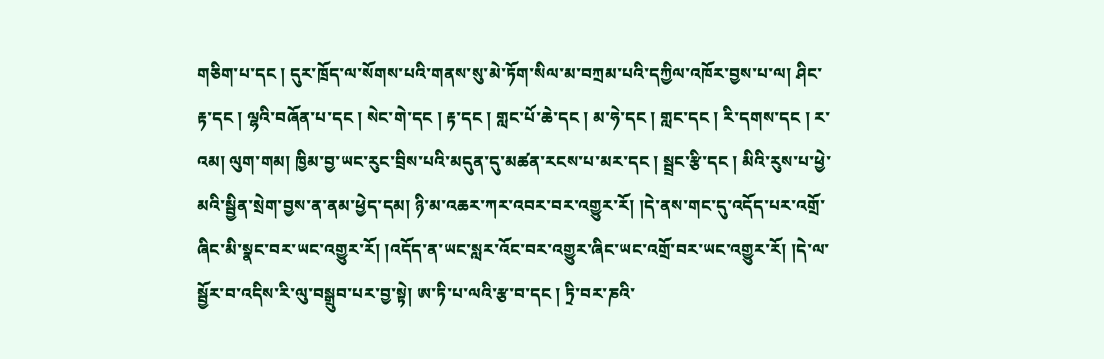གཅིག་པ་དང ། དུར་ཁྲོད་ལ་སོགས་པའི་གནས་སུ་མེ་ཏོག་སིལ་མ་བཀྲམ་པའི་དཀྱིལ་འཁོར་བྱས་པ་ལ། ཤིང་རྟ་དང ། ལྷའི་བཞོན་པ་དང ། སེང་གེ་དང ། རྟ་དང ། གླང་པོ་ཆེ་དང ། མ་ཧེ་དང ། གླང་དང ། རི་དགས་དང ། ར་འམ། ལུག་གམ། ཁྱིམ་བྱ་ཡང་རུང་བྲིས་པའི་མདུན་དུ་མཚན་རངས་པ་མར་དང ། སྦྲང་རྩི་དང ། མིའི་རུས་པ་ཕྱེ་མའི་སྦྱིན་སྲེག་བྱས་ན་ནམ་ཕྱེད་དམ། ཉི་མ་འཆར་ཀར་འབར་བར་འགྱུར་རོ། །དེ་ནས་གང་དུ་འདོད་པར་འགྲོ་ཞིང་མི་སྣང་བར་ཡང་འགྱུར་རོ། །འདོད་ན་ཡང་སླར་འོང་བར་འགྱུར་ཞིང་ཡང་འགྲོ་བར་ཡང་འགྱུར་རོ། །དེ་ལ་སྦྱོར་བ་འདིས་རི་ལུ་བསྒྲུབ་པར་བྱ་སྟེ། ཨ་ཏི་པ་ལའི་རྩ་བ་དང ། ཏྲི་བར་ཎའི་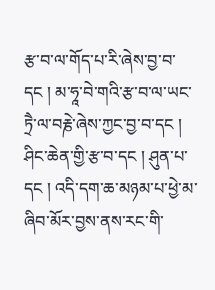རྩ་བ་ལ་གོད་པ་རི་ཞེས་བྱ་བ་དང ། མ་ཧཱ་བེ་གའི་རྩ་བ་ལ་ཡང་ཏྲཻ་ལ་བརྞེ་ཞེས་ཀྱང་བྱ་བ་དང ། ཤིང་ཆེན་གྱི་རྩ་བ་དང ། ཤུན་པ་དང ། འདི་དག་ཆ་མཉམ་པ་ཕྱེ་མ་ཞིབ་མོར་བྱས་ནས་རང་གི་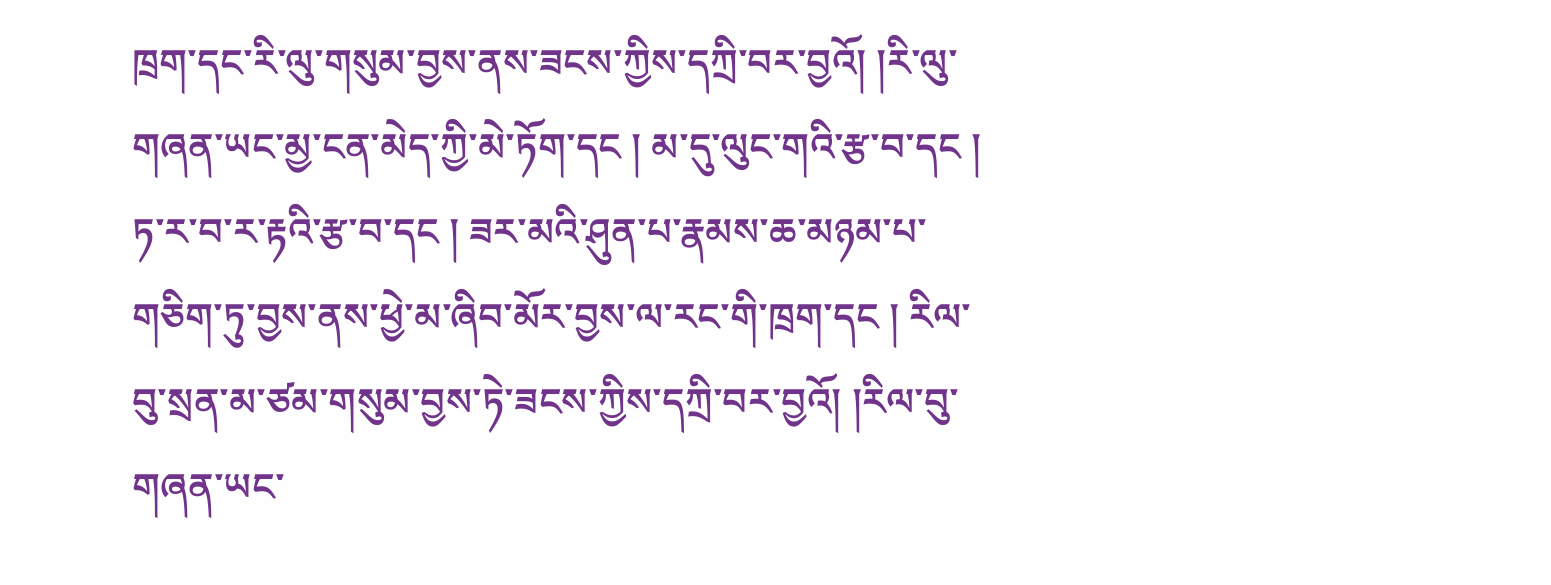ཁྲག་དང་རི་ལུ་གསུམ་བྱས་ནས་ཟངས་ཀྱིས་དཀྲི་བར་བྱའོ། །རི་ལུ་གཞན་ཡང་མྱ་ངན་མེད་ཀྱི་མེ་ཏོག་དང ། མ་དུ་ལུང་གའི་རྩ་བ་དང ། ཏ་ར་བ་ར་རྟའི་རྩ་བ་དང ། ཟར་མའི་ཤུན་པ་རྣམས་ཆ་མཉམ་པ་གཅིག་ཏུ་བྱས་ནས་ཕྱེ་མ་ཞིབ་མོར་བྱས་ལ་རང་གི་ཁྲག་དང ། རིལ་བུ་སྲན་མ་ཙམ་གསུམ་བྱས་ཏེ་ཟངས་ཀྱིས་དཀྲི་བར་བྱའོ། །རིལ་བུ་གཞན་ཡང་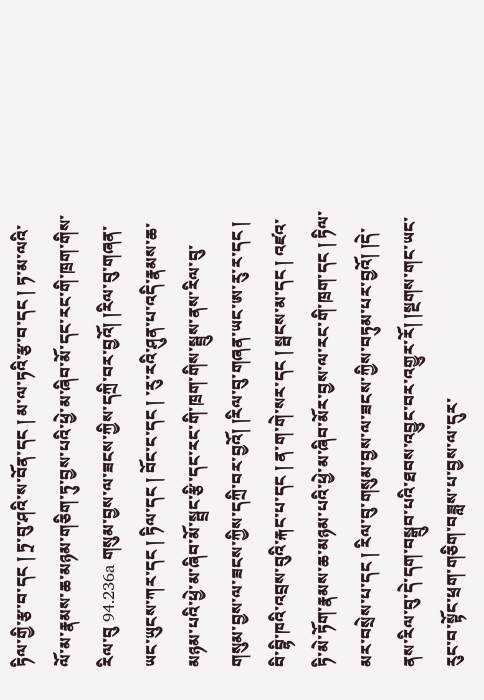ཏིལ་གྱི་རྩ་བ་དང ། ཏྲ་བུ་ཤའི་ས་བོན་དང ། མ་ལ་ཏའི་རྩ་བ་དང ། ཏ་མ་ལའི་ལོ་མ་རྣམས་ཆ་མཉམ་གཅིག་ཏུ་བྱས་པའི་ཕྱེ་མ་ཞིབ་མོ་དང་རང་གི་ཁྲག་གིས་རིལ་བུ 94.236a གསུམ་བྱས་ལ་ཟངས་ཀྱིས་དཀྲི་བར་བྱའོ། །རིལ་བུ་གཞན་ཡང་ཡུངས་ཀར་དང ། ཏིལ་དང ། བོང་ང་དང ། ་རུ་རའི་ཤུན་པ་འདི་རྣམས་ཆ་མཉམ་པའི་ཕྱེ་མ་ཞིབ་མོ་སྦྲང་རྩི་དང་རང་གི་ཁྲག་གིས་སྦྲུས་ནས་རིལ་བུ་གསུམ་བྱས་ལ་ཟངས་ཀྱིས་དཀྲི་བར་བྱའོ། །རིལ་བུ་གཞན་ཡང་ཨ་རུ་ར་དང ། བི་བྷི་ཁའི་འབྲས་བུའི་རྐང་པ་དང ། ན་ག་གེ་སར་དང ། སྦངས་མ་དང ། འཛའ་ཏི་མེ་ཏོག་རྣམས་ཆ་མཉམ་པའི་ཕྱེ་མ་ཞིབ་མོར་བྱས་ལ་རང་གི་ཁྲག་དང ། ཏིལ་མར་བསྲེས་པ་དང ། རིལ་བུ་གསུམ་བྱས་ལ་ཟངས་ཀྱིས་བཏུམ་པར་བྱའོ། །དེ་ནས་རིལ་བུ་དེ་དག་བསྒྲུབ་པའི་ཐབས་འབྱུང་བར་འགྱུར་རོ། །སྔགས་གང་ཡང་རུང་བ་སྟོང་ཕྲག་གཅིག་བཟླས་པ་བྱས་ལ་དུར་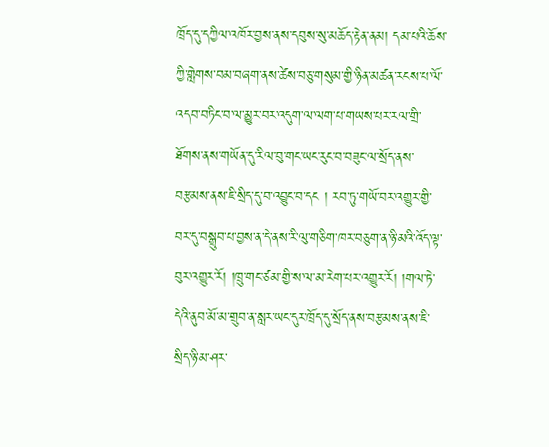ཁྲོད་དུ་དཀྱིལ་འཁོར་བྱས་ནས་དབུས་སུ་མཆོད་རྟེན་ནམ། དམ་པའི་ཆོས་ཀྱི་གླེགས་བམ་བཞག་ནས་ཚེས་བཅུ་གསུམ་གྱི་ཉིན་མཚན་རངས་པ་ལོ་འདབ་བཏིང་བ་ལ་མྱུར་བར་འདུག་ལ་ལག་པ་གཡས་པར་རལ་གྲི་ཐོགས་ནས་གཡོན་དུ་རིལ་བུ་གང་ཡང་རུང་བ་བཟུང་ལ་སྲོད་ནས་བརྩམས་ནས་ཇི་སྲིད་དུ་བ་འབྱུང་བ་དང ། རབ་ཏུ་གཡོ་བར་འགྱུར་གྱི་བར་དུ་བསྒྲུབ་པ་བྱས་ན་དེ་ནས་རི་ལུ་གཅིག་ཁར་བཅུག་ན་ཉི་མའི་འོད་ལྟ་བུར་འགྱུར་རོ། །ཁྲུ་གང་ཙམ་གྱི་ས་ལ་མ་རེག་པར་འགྱུར་རོ། །གལ་ཏེ་དེའི་ནུབ་མོ་མ་གྲུབ་ན་སླར་ཡང་དུར་ཁྲོད་དུ་སྲོད་ནས་བརྩམས་ནས་ཇི་སྲིད་ཉི་མ་ཤར་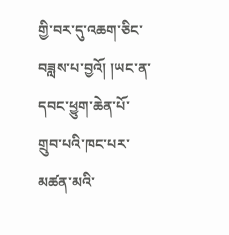གྱི་བར་དུ་འཆག་ཅིང་བཟླས་པ་བྱའོ། །ཡང་ན་དབང་ཕྱུག་ཆེན་པོ་གྲུབ་པའི་ཁང་པར་མཚན་མའི་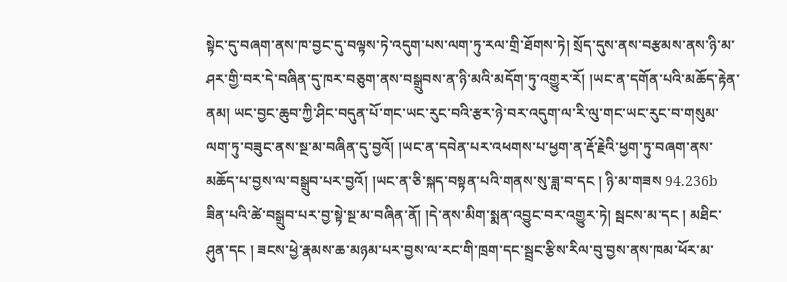སྟེང་དུ་བཞག་ནས་ཁ་བྱང་དུ་བལྟས་ཏེ་འདུག་པས་ལག་ཏུ་རལ་གྲི་ཐོགས་ཏེ། སྲོད་དུས་ནས་བརྩམས་ནས་ཉི་མ་ཤར་གྱི་བར་དེ་བཞིན་དུ་ཁར་བཅུག་ནས་བསྒྲུབས་ན་ཉི་མའི་མདོག་ཏུ་འགྱུར་རོ། །ཡང་ན་དགོན་པའི་མཆོད་རྟེན་ནམ། ཡང་བྱང་ཆུབ་ཀྱི་ཤིང་བདུན་པོ་གང་ཡང་རུང་བའི་རྩར་ཉེ་བར་འདུག་ལ་རི་ལུ་གང་ཡང་རུང་བ་གསུམ་ལག་ཏུ་བཟུང་ནས་སྔ་མ་བཞིན་དུ་བྱའོ། །ཡང་ན་དབེན་པར་འཕགས་པ་ཕྱག་ན་རྡོ་རྗེའི་ཕྱག་ཏུ་བཞག་ནས་མཆོད་པ་བྱས་ལ་བསྒྲུབ་པར་བྱའོ། །ཡང་ན་ཅི་སྐད་བསྟན་པའི་གནས་སུ་ཟླ་བ་དང ། ཉི་མ་གཟས 94.236b ཟིན་པའི་ཚེ་བསྒྲུབ་པར་བྱ་སྟེ་སྔ་མ་བཞིན་ནོ། །དེ་ནས་མིག་སྨན་འབྱུང་བར་འགྱུར་ཏེ། སྦངས་མ་དང ། མཐིང་ཤུན་དང ། ཟངས་ཕྱེ་རྣམས་ཆ་མཉམ་པར་བྱས་ལ་རང་གི་ཁྲག་དང་སྦྲང་རྩིས་རིལ་བུ་བྱས་ནས་ཁམ་ཕོར་མ་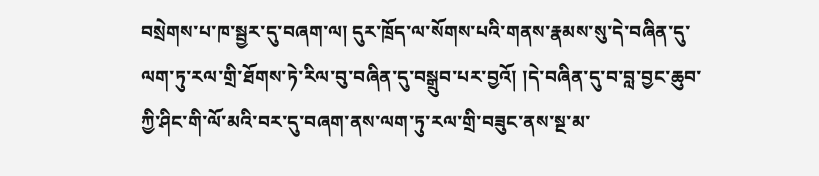བསྲེགས་པ་ཁ་སྦྱར་དུ་བཞག་ལ། དུར་ཁྲོད་ལ་སོགས་པའི་གནས་རྣམས་སུ་དེ་བཞིན་དུ་ལག་ཏུ་རལ་གྲི་ཐོགས་ཏེ་རིལ་བུ་བཞིན་དུ་བསྒྲུབ་པར་བྱའོ། །དེ་བཞིན་དུ་བ་བླ་བྱང་ཆུབ་ཀྱི་ཤིང་གི་ལོ་མའི་བར་དུ་བཞག་ནས་ལག་ཏུ་རལ་གྲི་བཟུང་ནས་སྔ་མ་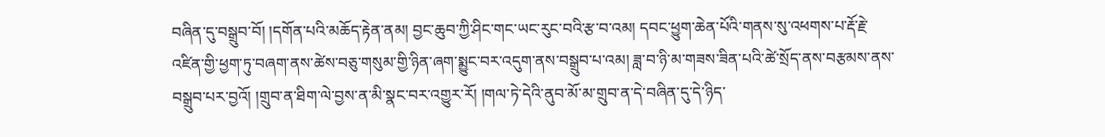བཞིན་དུ་བསྒྲུབ་བོ། །དགོན་པའི་མཆོད་རྟེན་ནམ། བྱང་ཆུབ་ཀྱི་ཤིང་གང་ཡང་རུང་བའི་རྩ་བ་འམ། དབང་ཕྱུག་ཆེན་པོའི་གནས་སུ་འཕགས་པ་རྡོ་རྗེ་འཛིན་གྱི་ཕྱག་ཏུ་བཞག་ནས་ཚེས་བཅུ་གསུམ་གྱི་ཉིན་ཞག་སྨྱུང་བར་འདུག་ནས་བསྒྲུབ་པ་འམ། ཟླ་བ་ཉི་མ་གཟས་ཟིན་པའི་ཚེ་སྲོད་ནས་བརྩམས་ནས་བསྒྲུབ་པར་བྱའོ། །གྲུབ་ན་ཐིག་ལེ་བྱས་ན་མི་སྣང་བར་འགྱུར་རོ། །གལ་ཏེ་དེའི་ནུབ་མོ་མ་གྲུབ་ན་དེ་བཞིན་དུ་དེ་ཉིད་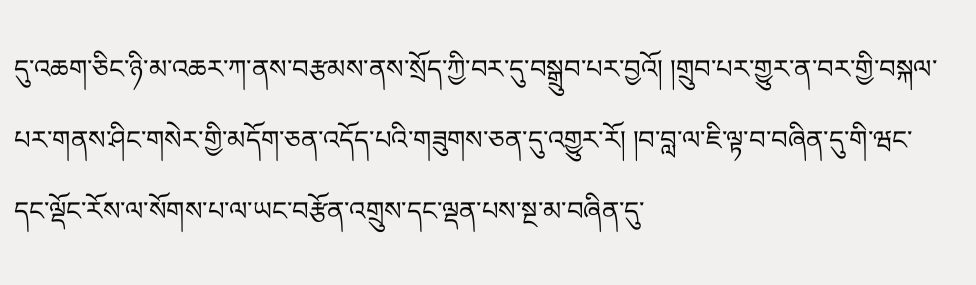དུ་འཆག་ཅིང་ཉི་མ་འཆར་ཀ་ནས་བརྩམས་ནས་སྲོད་ཀྱི་བར་དུ་བསྒྲུབ་པར་བྱའོ། །གྲུབ་པར་གྱུར་ན་བར་གྱི་བསྐལ་པར་གནས་ཤིང་གསེར་གྱི་མདོག་ཅན་འདོད་པའི་གཟུགས་ཅན་དུ་འགྱུར་རོ། །བ་བླ་ལ་ཇི་ལྟ་བ་བཞིན་དུ་གི་ཝང་དང་ལྡོང་རོས་ལ་སོགས་པ་ལ་ཡང་བརྩོན་འགྲུས་དང་ལྡན་པས་སྔ་མ་བཞིན་དུ་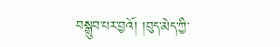བསྒྲུབ་པར་བྱའོ། །བུད་མེད་ཀྱི་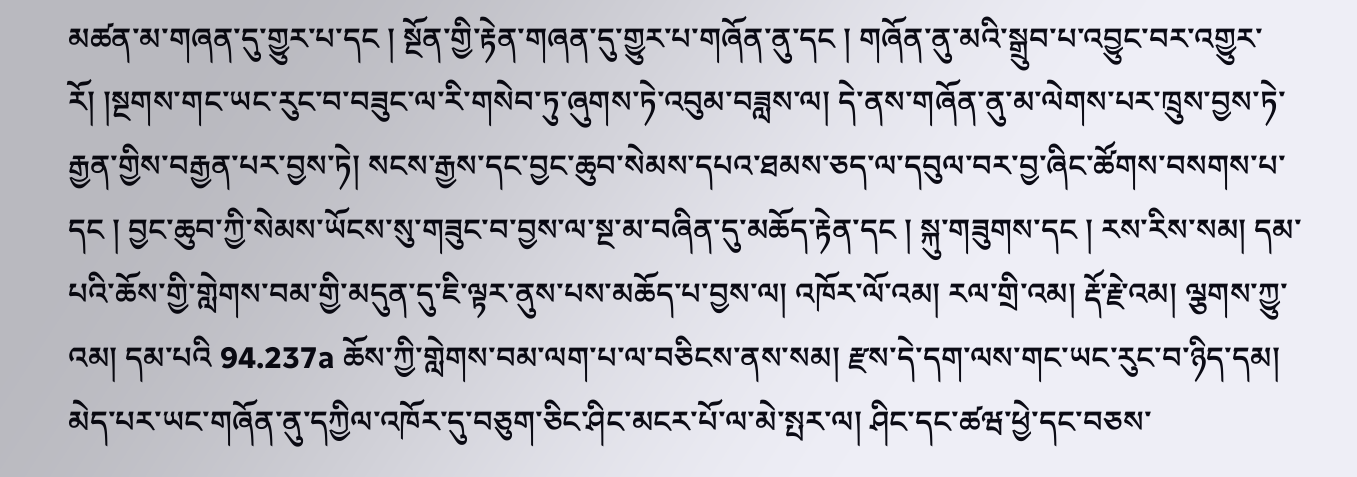མཚན་མ་གཞན་དུ་གྱུར་པ་དང ། སྔོན་གྱི་རྟེན་གཞན་དུ་གྱུར་པ་གཞོན་ནུ་དང ། གཞོན་ནུ་མའི་སྒྲུབ་པ་འབྱུང་བར་འགྱུར་རོ། །སྔགས་གང་ཡང་རུང་བ་བཟུང་ལ་རི་གསེབ་ཏུ་ཞུགས་ཏེ་འབུམ་བཟླས་ལ། དེ་ནས་གཞོན་ནུ་མ་ལེགས་པར་ཁྲུས་བྱས་ཏེ་རྒྱན་གྱིས་བརྒྱན་པར་བྱས་ཏེ། སངས་རྒྱས་དང་བྱང་ཆུབ་སེམས་དཔའ་ཐམས་ཅད་ལ་དབུལ་བར་བྱ་ཞིང་ཚོགས་བསགས་པ་དང ། བྱང་ཆུབ་ཀྱི་སེམས་ཡོངས་སུ་གཟུང་བ་བྱས་ལ་སྔ་མ་བཞིན་དུ་མཆོད་རྟེན་དང ། སྐུ་གཟུགས་དང ། རས་རིས་སམ། དམ་པའི་ཆོས་གྱི་གླེགས་བམ་གྱི་མདུན་དུ་ཇི་ལྟར་ནུས་པས་མཆོད་པ་བྱས་ལ། འཁོར་ལོ་འམ། རལ་གྲི་འམ། རྡོ་རྗེ་འམ། ལྕགས་ཀྱུ་འམ། དམ་པའི 94.237a ཆོས་ཀྱི་གླེགས་བམ་ལག་པ་ལ་བཅིངས་ནས་སམ། རྫས་དེ་དག་ལས་གང་ཡང་རུང་བ་ཉིད་དམ། མེད་པར་ཡང་གཞོན་ནུ་དཀྱིལ་འཁོར་དུ་བཅུག་ཅིང་ཤིང་མངར་པོ་ལ་མེ་སྤར་ལ། ཤིང་དང་ཚཝ་ཕྱེ་དང་བཅས་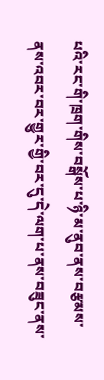པའི་རང་གི་ཁྲག་གིས་བསྒོས་པ་ཉི་མ་ནུབ་ནས་བརྩམས་ནས་འབར་བར་གྱུར་གྱི་བར་དུ་དེ་ལག་པ་ནས་བཟུང་ནས་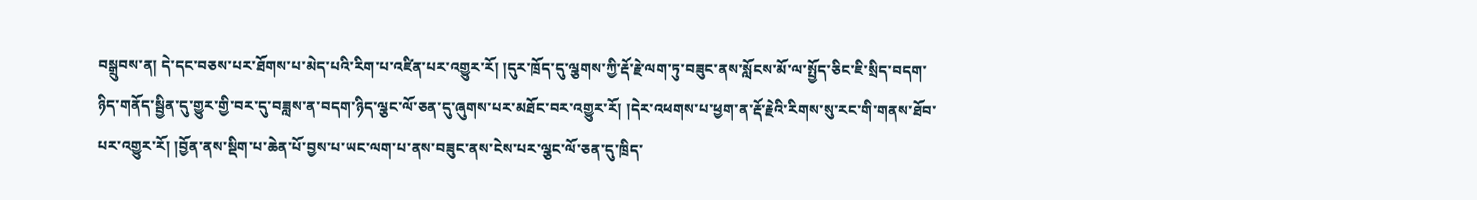བསྒྲུབས་ན། དེ་དང་བཅས་པར་ཐོགས་པ་མེད་པའི་རིག་པ་འཛིན་པར་འགྱུར་རོ། །དུར་ཁྲོད་དུ་ལྕགས་ཀྱི་རྡོ་རྗེ་ལག་ཏུ་བཟུང་ནས་སློངས་མོ་ལ་སྤྱོད་ཅིང་ཇི་སྲིད་བདག་ཉིད་གནོད་སྦྱིན་དུ་གྱུར་གྱི་བར་དུ་བཟླས་ན་བདག་ཉིད་ལྕང་ལོ་ཅན་དུ་ཞུགས་པར་མཐོང་བར་འགྱུར་རོ། །དེར་འཕགས་པ་ཕྱག་ན་རྡོ་རྗེའི་རིགས་སུ་རང་གི་གནས་ཐོབ་པར་འགྱུར་རོ། །བྱོན་ནས་སྡིག་པ་ཆེན་པོ་བྱས་པ་ཡང་ལག་པ་ནས་བཟུང་ནས་ངེས་པར་ལྕང་ལོ་ཅན་དུ་ཁྲིད་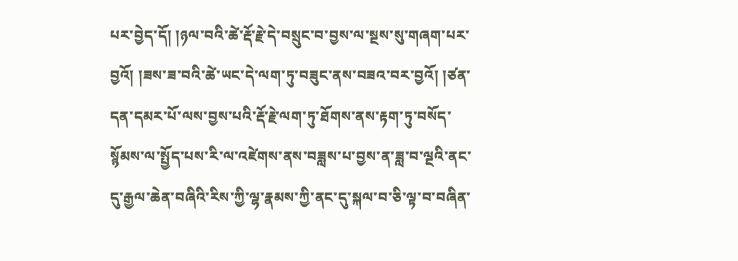པར་བྱེད་དོ། །ཉལ་བའི་ཚེ་རྡོ་རྗེ་དེ་བསྲུང་བ་བྱས་ལ་སྔས་སུ་གཞག་པར་བྱའོ། །ཟས་ཟ་བའི་ཚེ་ཡང་དེ་ལག་ཏུ་བཟུང་ནས་བཟའ་བར་བྱའོ། །ཙན་དན་དམར་པོ་ལས་བྱས་པའི་རྡོ་རྗེ་ལག་ཏུ་ཐོགས་ནས་རྟག་ཏུ་བསོད་སྙོམས་ལ་སྤྱོད་པས་རི་ལ་འཛེགས་ནས་བཟླས་པ་བྱས་ན་ཟླ་བ་ལྔའི་ནང་དུ་རྒྱལ་ཆེན་བཞིའི་རིས་ཀྱི་ལྷ་རྣམས་ཀྱི་ནང་དུ་སྐལ་བ་ཅི་ལྟ་བ་བཞིན་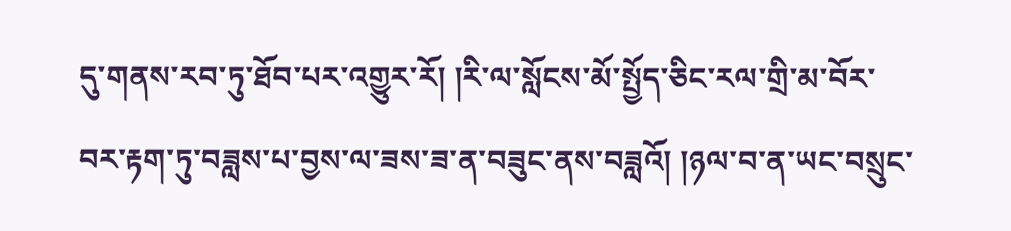དུ་གནས་རབ་ཏུ་ཐོབ་པར་འགྱུར་རོ། །རི་ལ་སློངས་མོ་སྤྱོད་ཅིང་རལ་གྲི་མ་བོར་བར་རྟག་ཏུ་བཟླས་པ་བྱས་ལ་ཟས་ཟ་ན་བཟུང་ནས་བཟླའོ། །ཉལ་བ་ན་ཡང་བསྲུང་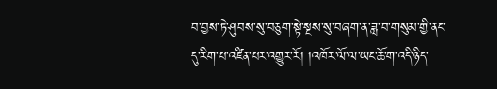བ་བྱས་ཏེ་ཤུབས་སུ་བཅུག་སྟེ་སྔས་སུ་བཞག་ན་ཟླ་བ་གསུམ་གྱི་ནང་དུ་རིག་པ་འཛིན་པར་འགྱུར་རོ། །འཁོར་ལོ་ལ་ཡང་ཆོ་ག་འདི་ཉིད་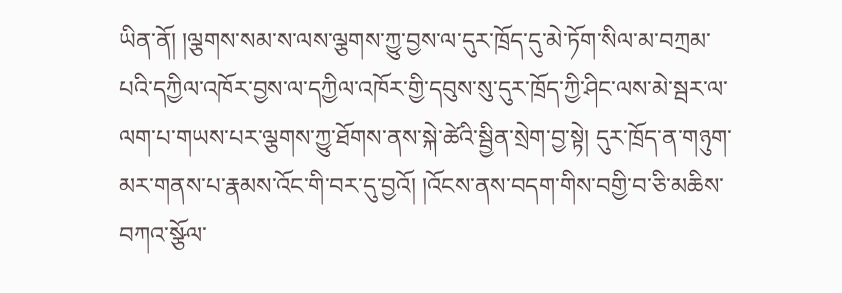ཡིན་ནོ། །ལྕགས་སམ་ས་ལས་ལྕགས་ཀྱུ་བྱས་ལ་དུར་ཁྲོད་དུ་མེ་ཏོག་སིལ་མ་བཀྲམ་པའི་དཀྱིལ་འཁོར་བྱས་ལ་དཀྱིལ་འཁོར་གྱི་དབུས་སུ་དུར་ཁྲོད་ཀྱི་ཤིང་ལས་མེ་སྦར་ལ་ལག་པ་གཡས་པར་ལྕགས་ཀྱུ་ཐོགས་ནས་སྐེ་ཚེའི་སྦྱིན་སྲེག་བྱ་སྟེ། དུར་ཁྲོད་ན་གཉུག་མར་གནས་པ་རྣམས་འོང་གི་བར་དུ་བྱའོ། །འོངས་ནས་བདག་གིས་བགྱི་བ་ཅི་མཆིས་བཀའ་སྩོལ་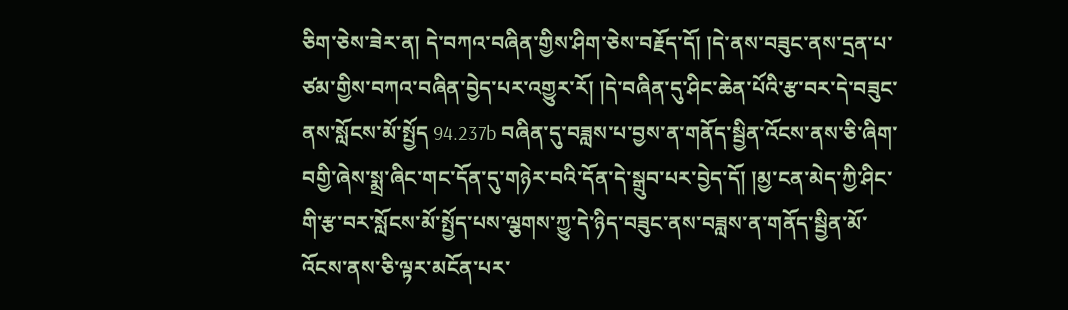ཅིག་ཅེས་ཟེར་ན། དེ་བཀའ་བཞིན་གྱིས་ཤིག་ཅེས་བརྗོད་དོ། །དེ་ནས་བཟུང་ནས་དྲན་པ་ཙམ་གྱིས་བཀའ་བཞིན་བྱེད་པར་འགྱུར་རོ། །དེ་བཞིན་དུ་ཤིང་ཆེན་པོའི་རྩ་བར་དེ་བཟུང་ནས་སློངས་མོ་སྤྱོད 94.237b བཞིན་དུ་བཟླས་པ་བྱས་ན་གནོད་སྦྱིན་འོངས་ནས་ཅི་ཞིག་བགྱི་ཞེས་སྨྲ་ཞིང་གང་དོན་དུ་གཉེར་བའི་དོན་དེ་སྒྲུབ་པར་བྱེད་དོ། །མྱ་ངན་མེད་ཀྱི་ཤིང་གི་རྩ་བར་སློངས་མོ་སྤྱོད་པས་ལྕགས་ཀྱུ་དེ་ཉིད་བཟུང་ནས་བཟླས་ན་གནོད་སྦྱིན་མོ་འོངས་ནས་ཅི་ལྟར་མངོན་པར་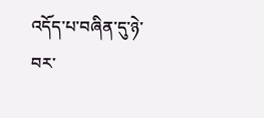འདོད་པ་བཞིན་དུ་ཉེ་བར་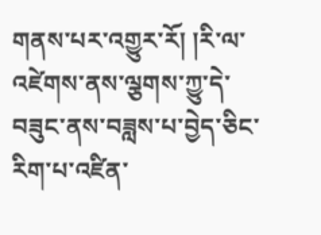གནས་པར་འགྱུར་རོ། །རི་ལ་འཛེགས་ནས་ལྕགས་ཀྱུ་དེ་བཟུང་ནས་བཟླས་པ་བྱེད་ཅིང་རིག་པ་འཛིན་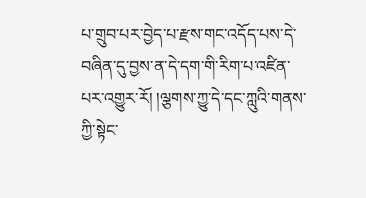པ་གྲུབ་པར་བྱེད་པ་རྫས་གང་འདོད་པས་དེ་བཞིན་དུ་བྱས་ན་དེ་དག་གི་རིག་པ་འཛིན་པར་འགྱུར་རོ། །ལྕགས་ཀྱུ་དེ་དང་ཀླུའི་གནས་ཀྱི་སྟེང་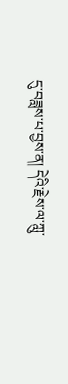དུ་བཟླས་པ་བྱས་ན། དེའི་རྗེས་ལ་ཀླུ་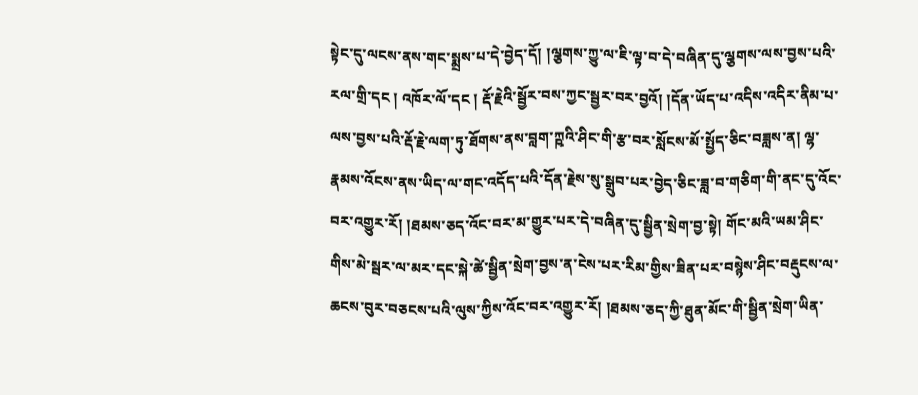སྟེང་དུ་ལངས་ནས་གང་སྨྲས་པ་དེ་བྱེད་དོ། །ལྕགས་ཀྱུ་ལ་ཇི་ལྟ་བ་དེ་བཞིན་དུ་ལྕགས་ལས་བྱས་པའི་རལ་གྲི་དང ། འཁོར་ལོ་དང ། རྡོ་རྗེའི་སྦྱོར་བས་ཀྱང་སྦྱར་བར་བྱའོ། །དོན་ཡོད་པ་འདིས་འདིར་ནིམ་པ་ལས་བྱས་པའི་རྡོ་རྗེ་ལག་ཏུ་ཐོགས་ནས་བླག་ཀྵའི་ཤིང་གི་རྩ་བར་སློངས་མོ་སྤྱོད་ཅིང་བཟླས་ན། ལྷ་རྣམས་འོངས་ནས་ཡིད་ལ་གང་འདོད་པའི་དོན་རྗེས་སུ་སྒྲུབ་པར་བྱེད་ཅིང་ཟླ་བ་གཅིག་གི་ནང་དུ་འོང་བར་འགྱུར་རོ། །ཐམས་ཅད་འོང་བར་མ་གྱུར་པར་དེ་བཞིན་དུ་སྦྱིན་སྲེག་བྱ་སྟེ། གོང་མའི་ཡམ་ཤིང་གིས་མེ་སྦར་ལ་མར་དང་སྐེ་ཚེ་སྦྱིན་སྲེག་བྱས་ན་ངེས་པར་རིམ་གྱིས་ཟིན་པར་བསྙེས་ཤིང་བརྡུངས་ལ་ཆངས་བུར་བཅངས་པའི་ལུས་ཀྱིས་འོང་བར་འགྱུར་རོ། །ཐམས་ཅད་ཀྱི་ཐུན་མོང་གི་སྦྱིན་སྲེག་ཡིན་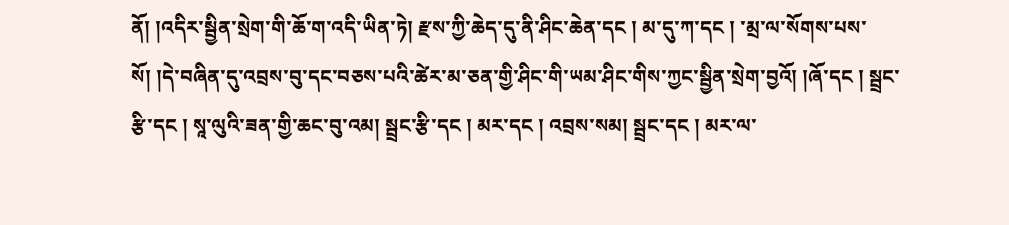ནོ། །འདིར་སྦྱིན་སྲེག་གི་ཆོ་ག་འདི་ཡིན་ཏེ། རྫས་ཀྱི་ཆེད་དུ་ནི་ཤིང་ཆེན་དང ། མ་དུ་ཀ་དང ། ་མྲ་ལ་སོགས་པས་སོ། །དེ་བཞིན་དུ་འབྲས་བུ་དང་བཅས་པའི་ཚེར་མ་ཅན་གྱི་ཤིང་གི་ཡམ་ཤིང་གིས་ཀྱང་སྦྱིན་སྲེག་བྱའོ། །ཞོ་དང ། སྦྲང་རྩི་དང ། སཱ་ལུའི་ཟན་གྱི་ཆང་བུ་འམ། སྦྲང་རྩི་དང ། མར་དང ། འབྲས་སམ། སྦྲང་དང ། མར་ལ་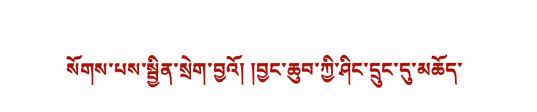སོགས་པས་སྦྱིན་སྲེག་བྱའོ། །བྱང་ཆུབ་ཀྱི་ཤིང་དྲུང་དུ་མཆོད་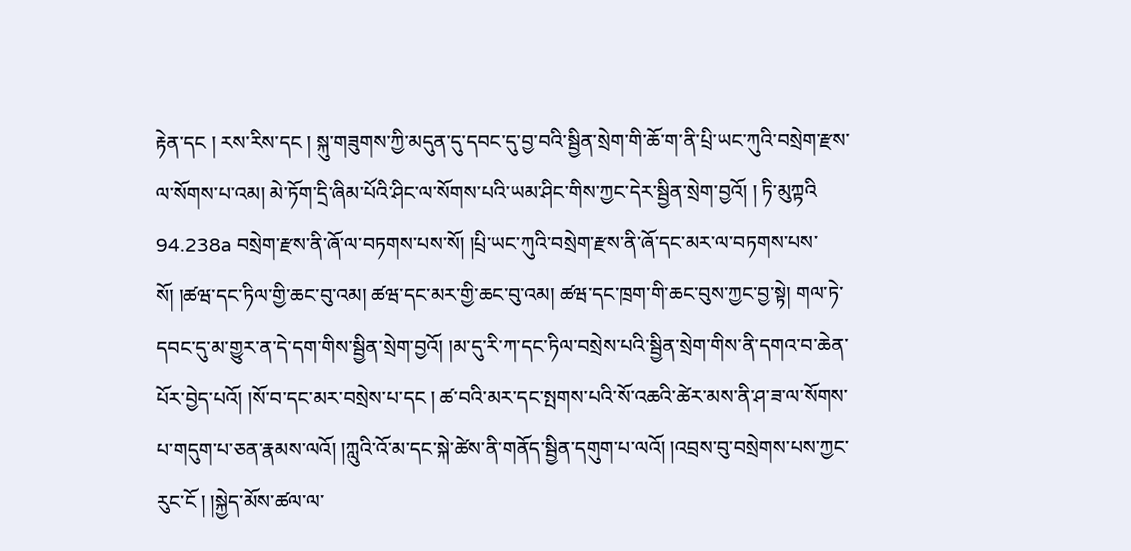རྟེན་དང ། རས་རིས་དང ། སྐུ་གཟུགས་ཀྱི་མདུན་དུ་དབང་དུ་བྱ་བའི་སྦྱིན་སྲེག་གི་ཆོ་ག་ནི་པྲི་ཡང་ཀུའི་བསྲེག་རྫས་ལ་སོགས་པ་འམ། མེ་ཏོག་དྲི་ཞིམ་པོའི་ཤིང་ལ་སོགས་པའི་ཡམ་ཤིང་གིས་ཀྱང་དེར་སྦྱིན་སྲེག་བྱའོ། ། ཏི་མུཀྟའི 94.238a བསྲེག་རྫས་ནི་ཞོ་ལ་བཏགས་པས་སོ། །པྲི་ཡང་ཀུའི་བསྲེག་རྫས་ནི་ཞོ་དང་མར་ལ་བཏགས་པས་སོ། །ཚཝ་དང་ཏིལ་གྱི་ཆང་བུ་འམ། ཚཝ་དང་མར་གྱི་ཆང་བུ་འམ། ཚཝ་དང་ཁྲག་གི་ཆང་བུས་ཀྱང་བྱ་སྟེ། གལ་ཏེ་དབང་དུ་མ་གྱུར་ན་དེ་དག་གིས་སྦྱིན་སྲེག་བྱའོ། །མ་དུ་རི་ཀ་དང་ཏིལ་བསྲེས་པའི་སྦྱིན་སྲེག་གིས་ནི་དགའ་བ་ཆེན་པོར་བྱེད་པའོ། །སོ་བ་དང་མར་བསྲེས་པ་དང ། ཚ་བའི་མར་དང་སྤགས་པའི་སོ་འཆའི་ཚེར་མས་ནི་ཤ་ཟ་ལ་སོགས་པ་གདུག་པ་ཅན་རྣམས་ལའོ། །ཀླུའི་འོ་མ་དང་སྐེ་ཚེས་ནི་གནོད་སྦྱིན་དགུག་པ་ལའོ། །འབྲས་བུ་བསྲེགས་པས་ཀྱང་རུང་ངོ ། །སྐྱེད་མོས་ཚལ་ལ་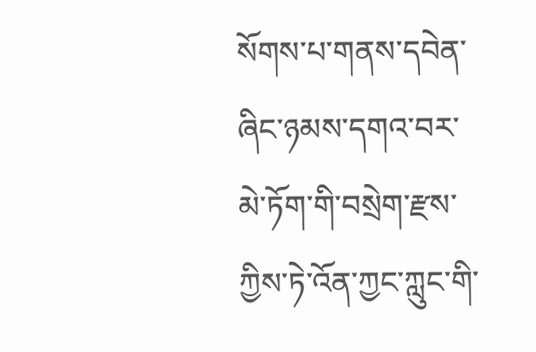སོགས་པ་གནས་དབེན་ཞིང་ཉམས་དགའ་བར་མེ་ཏོག་གི་བསྲེག་རྫས་ཀྱིས་ཏེ་འོན་ཀྱང་ཀླུང་གི་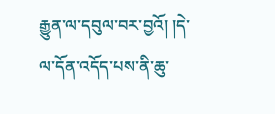རྒྱུན་ལ་དབུལ་བར་བྱའོ། །དེ་ལ་དོན་འདོད་པས་ནི་ཆུ་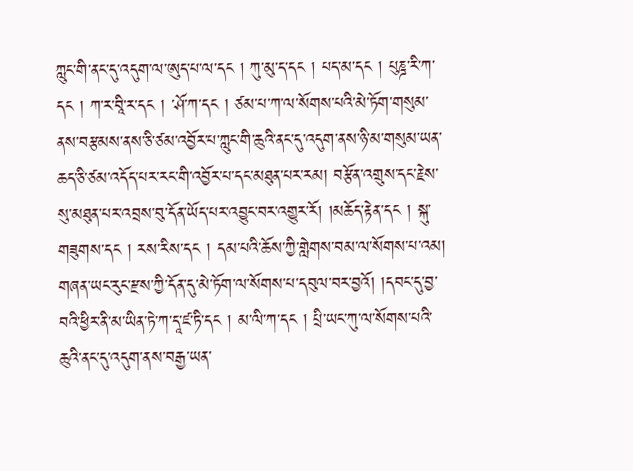ཀླུང་གི་ནང་དུ་འདུག་ལ་ཨུད་པ་ལ་དང ། ཀུ་མུ་ད་དང ། པད་མ་དང ། པུཎྜ་རི་ཀ་དང ། ཀ་ར་བཱི་ར་དང ། ་ཤོ་ཀ་དང ། ཙམ་པ་ཀ་ལ་སོགས་པའི་མེ་ཏོག་གསུམ་ནས་བརྩམས་ནས་ཅི་ཙམ་འབྱོར་པ་ཀླུང་གི་ཆུའི་ནང་དུ་འདུག་ནས་ཉི་མ་གསུམ་ཡན་ཆད་ཅི་ཙམ་འདོད་པར་རང་གི་འབྱོར་པ་དང་མཐུན་པར་རམ། བརྩོན་འགྲུས་དང་རྗེས་སུ་མཐུན་པར་འབྲས་བུ་དོན་ཡོད་པར་འབྱུང་བར་འགྱུར་རོ། །མཆོད་རྟེན་དང ། སྐུ་གཟུགས་དང ། རས་རིས་དང ། དམ་པའི་ཆོས་ཀྱི་གླེགས་བམ་ལ་སོགས་པ་འམ། གཞན་ཡང་རུང་རྫས་ཀྱི་དོན་དུ་མེ་ཏོག་ལ་སོགས་པ་དབུལ་བར་བྱའོ། །དབང་དུ་བྱ་བའི་ཕྱིར་ནི་མ་ཡིན་ཏེ་ཀ་དཱ་ཛ་ཏི་དང ། མ་ལི་ཀ་དང ། པྲི་ཡང་ཀུ་ལ་སོགས་པའི་ཆུའི་ནང་དུ་འདུག་ནས་བརྒྱ་ཡན་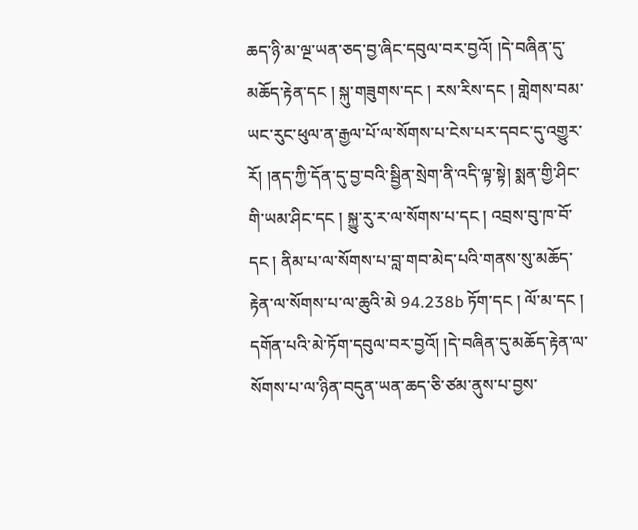ཆད་ཉི་མ་ལྔ་ཡན་ཅད་བྱ་ཞིང་དབུལ་བར་བྱའོ། །དེ་བཞིན་དུ་མཆོད་རྟེན་དང ། སྐུ་གཟུགས་དང ། རས་རིས་དང ། གླེགས་བམ་ཡང་རུང་ཕུལ་ན་རྒྱལ་པོ་ལ་སོགས་པ་ངེས་པར་དབང་དུ་འགྱུར་རོ། །ནད་ཀྱི་དོན་དུ་བྱ་བའི་སྦྱིན་སྲེག་ནི་འདི་ལྟ་སྟེ། སྨན་གྱི་ཤིང་གི་ཡམ་ཤིང་དང ། སྐྱུ་རུ་ར་ལ་སོགས་པ་དང ། འབྲས་བུ་ཁ་བོ་དང ། ནིམ་པ་ལ་སོགས་པ་བླ་གབ་མེད་པའི་གནས་སུ་མཆོད་རྟེན་ལ་སོགས་པ་ལ་ཆུའི་མེ 94.238b ཏོག་དང ། ལོ་མ་དང ། དགོན་པའི་མེ་ཏོག་དབུལ་བར་བྱའོ། །དེ་བཞིན་དུ་མཆོད་རྟེན་ལ་སོགས་པ་ལ་ཉིན་བདུན་ཡན་ཆད་ཅི་ཙམ་ནུས་པ་བྱས་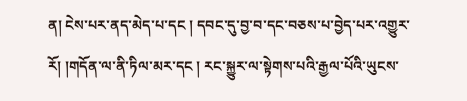ན། ངེས་པར་ནད་མེད་པ་དང ། དབང་དུ་བྱ་བ་དང་བཅས་པ་བྱེད་པར་འགྱུར་རོ། །གདོན་ལ་ནི་ཏིལ་མར་དང ། རང་སྐྱུར་ལ་སྟེགས་པའི་རྒྱལ་པོའི་ཡུངས་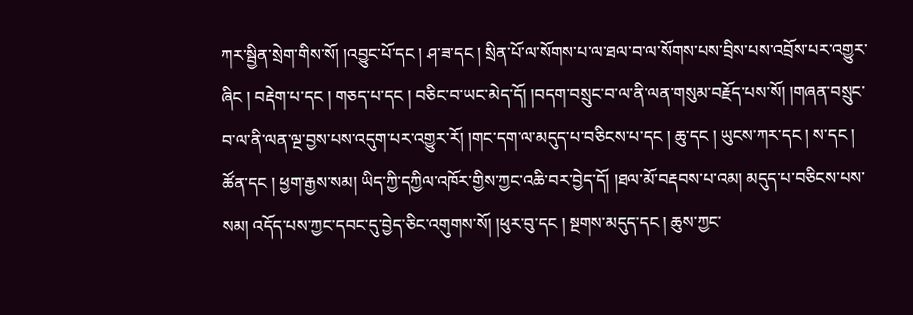ཀར་སྦྱིན་སྲེག་གིས་སོ། །འབྱུང་པོ་དང ། ཤ་ཟ་དང ། སྲིན་པོ་ལ་སོགས་པ་ལ་ཐལ་བ་ལ་སོགས་པས་བྲིས་པས་འབྲོས་པར་འགྱུར་ཞིང ། བརྡེག་པ་དང ། གཅད་པ་དང ། བཅིང་བ་ཡང་མེད་དོ། །བདག་བསྲུང་བ་ལ་ནི་ལན་གསུམ་བརྗོད་པས་སོ། །གཞན་བསྲུང་བ་ལ་ནི་ལན་ལྔ་བྱས་པས་འདུག་པར་འགྱུར་རོ། །གང་དག་ལ་མདུད་པ་བཅིངས་པ་དང ། ཆུ་དང ། ཡུངས་ཀར་དང ། ས་དང ། ཚོན་དང ། ཕྱག་རྒྱས་སམ། ཡིད་ཀྱི་དཀྱིལ་འཁོར་གྱིས་ཀྱང་འཆི་བར་བྱེད་དོ། །ཐལ་མོ་བརྡབས་པ་འམ། མདུད་པ་བཅིངས་པས་སམ། འདོད་པས་ཀྱང་དབང་དུ་བྱེད་ཅིང་འགུགས་སོ། །ཕུར་བུ་དང ། སྔགས་མདུད་དང ། ཆུས་ཀྱང་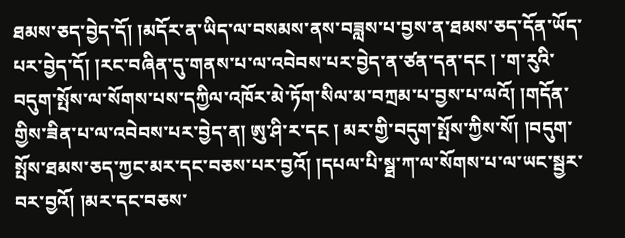ཐམས་ཅད་བྱེད་དོ། །མདོར་ན་ཡིད་ལ་བསམས་ནས་བཟླས་པ་བྱས་ན་ཐམས་ཅད་དོན་ཡོད་པར་བྱེད་དོ། །རང་བཞིན་དུ་གནས་པ་ལ་འབེབས་པར་བྱེད་ན་ཙན་དན་དང ། ་ག་རུའི་བདུག་སྤོས་ལ་སོགས་པས་དཀྱིལ་འཁོར་མེ་ཏོག་སིལ་མ་བཀྲམ་པ་བྱས་པ་ལའོ། །གདོན་གྱིས་ཟིན་པ་ལ་འབེབས་པར་བྱེད་ན། ཨུ་ཤི་ར་དང ། མར་གྱི་བདུག་སྤོས་ཀྱིས་སོ། །བདུག་སྤོས་ཐམས་ཅད་ཀྱང་མར་དང་བཅས་པར་བྱའོ། །དཔལ་པི་སྠ་ཀ་ལ་སོགས་པ་ལ་ཡང་སྦྱར་བར་བྱའོ། །མར་དང་བཅས་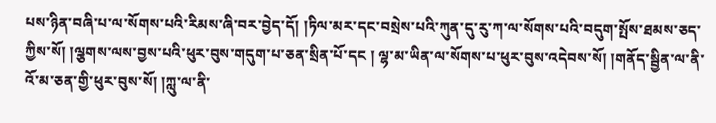པས་ཉིན་བཞི་པ་ལ་སོགས་པའི་རིམས་ཞི་བར་བྱེད་དོ། །ཏིལ་མར་དང་བསྲེས་པའི་ཀུན་དུ་རུ་ཀ་ལ་སོགས་པའི་བདུག་སྤོས་ཐམས་ཅད་ཀྱིས་སོ། །ལྕགས་ལས་བྱས་པའི་ཕུར་བུས་གདུག་པ་ཅན་སྲིན་པོ་དང ། ལྷ་མ་ཡིན་ལ་སོགས་པ་ཕུར་བུས་འདེབས་སོ། །གནོད་སྦྱིན་ལ་ནི་འོ་མ་ཅན་གྱི་ཕུར་བུས་སོ། །ཀླུ་ལ་ནི་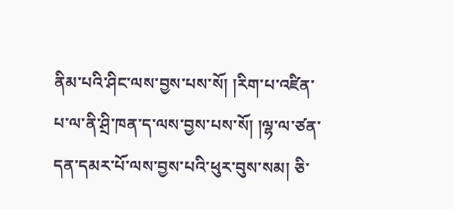ནིམ་པའི་ཤིང་ལས་བྱས་པས་སོ། །རིག་པ་འཛིན་པ་ལ་ནི་ཤྲི་ཁན་ད་ལས་བྱས་པས་སོ། །ལྷ་ལ་ཙན་དན་དམར་པོ་ལས་བྱས་པའི་ཕུར་བུས་སམ། ཅི་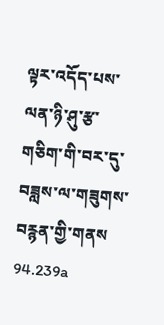ལྟར་འདོད་པས་ལན་ཉི་ཤུ་རྩ་གཅིག་གི་བར་དུ་བཟླས་ལ་གཟུགས་བརྙན་གྱི་གནས 94.239a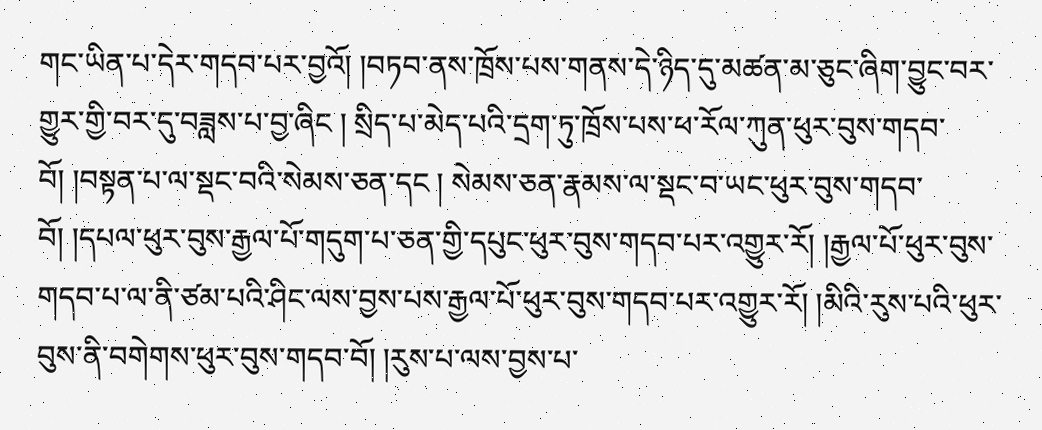གང་ཡིན་པ་དེར་གདབ་པར་བྱའོ། །བཏབ་ནས་ཁྲོས་པས་གནས་དེ་ཉིད་དུ་མཚན་མ་ཅུང་ཞིག་བྱུང་བར་གྱུར་གྱི་བར་དུ་བཟླས་པ་བྱ་ཞིང ། སྲིད་པ་མེད་པའི་དྲག་ཏུ་ཁྲོས་པས་ཕ་རོལ་ཀུན་ཕུར་བུས་གདབ་བོ། །བསྟན་པ་ལ་སྡང་བའི་སེམས་ཅན་དང ། སེམས་ཅན་རྣམས་ལ་སྡང་བ་ཡང་ཕུར་བུས་གདབ་བོ། །དཔལ་ཕུར་བུས་རྒྱལ་པོ་གདུག་པ་ཅན་གྱི་དཔུང་ཕུར་བུས་གདབ་པར་འགྱུར་རོ། །རྒྱལ་པོ་ཕུར་བུས་གདབ་པ་ལ་ནི་ཙམ་པའི་ཤིང་ལས་བྱས་པས་རྒྱལ་པོ་ཕུར་བུས་གདབ་པར་འགྱུར་རོ། །མིའི་རུས་པའི་ཕུར་བུས་ནི་བགེགས་ཕུར་བུས་གདབ་བོ། །རུས་པ་ལས་བྱས་པ་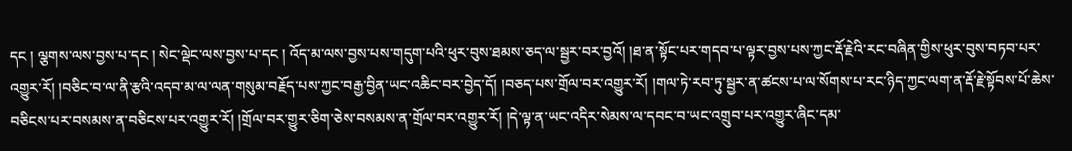དང ། ལྕགས་ལས་བྱས་པ་དང ། སེང་ལྡེང་ལས་བྱས་པ་དང ། འོད་མ་ལས་བྱས་པས་གདུག་པའི་ཕུར་བུས་ཐམས་ཅད་ལ་སྦྱར་བར་བྱའོ། །ཐ་ན་སྟོང་པར་གདབ་པ་ལྟར་བྱས་པས་ཀྱང་རྡོ་རྗེའི་རང་བཞིན་གྱིས་ཕུར་བུས་བཏབ་པར་འགྱུར་རོ། །བཅིང་བ་ལ་ནི་རྩའི་འདབ་མ་ལ་ལན་གསུམ་བརྗོད་པས་ཀྱང་བརྒྱ་བྱིན་ཡང་འཆིང་བར་བྱེད་དོ། །བཅད་པས་གྲོལ་བར་འགྱུར་རོ། །གལ་ཏེ་རབ་ཏུ་སྦྱར་ན་ཚངས་པ་ལ་སོགས་པ་རང་ཉིད་ཀྱང་ལག་ན་རྡོ་རྗེ་སྟོབས་པོ་ཆེས་བཅིངས་པར་བསམས་ན་བཅིངས་པར་འགྱུར་རོ། །གྲོལ་བར་གྱུར་ཅིག་ཅེས་བསམས་ན་གྲོལ་བར་འགྱུར་རོ། །དེ་ལྟ་ན་ཡང་འདིར་སེམས་ལ་དབང་བ་ཡང་འགྲུབ་པར་འགྱུར་ཞིང་དམ་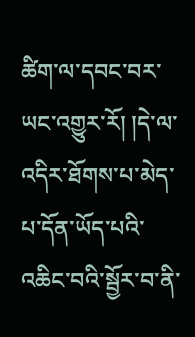ཚིག་ལ་དབང་བར་ཡང་འགྱུར་རོ། །དེ་ལ་འདིར་ཐོགས་པ་མེད་པ་དོན་ཡོད་པའི་འཆིང་བའི་སྦྱོར་བ་ནི་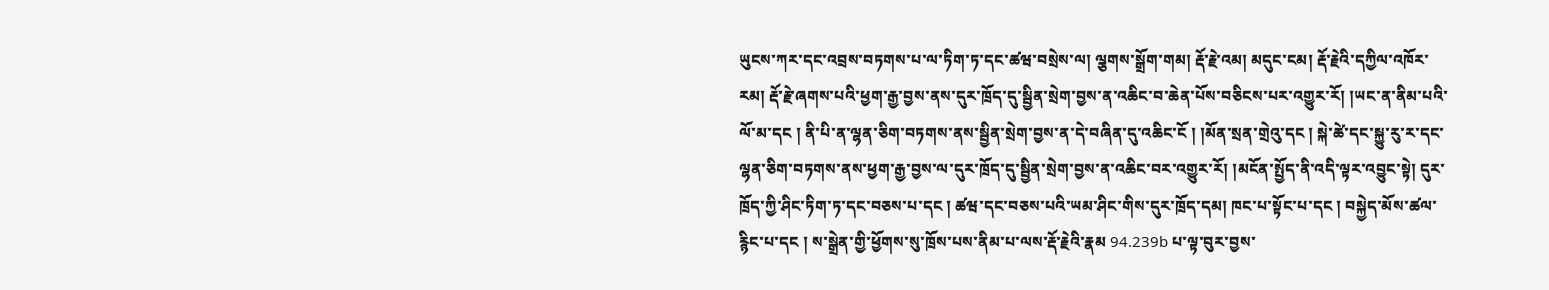ཡུངས་ཀར་དང་འབྲས་བཏགས་པ་ལ་ཏིག་ཏ་དང་ཚཝ་བསྲེས་ལ། ལྕགས་སྒྲོག་གམ། རྡོ་རྗེ་འམ། མདུང་ངམ། རྡོ་རྗེའི་དཀྱིལ་འཁོར་རམ། རྡོ་རྗེ་ཞགས་པའི་ཕྱག་རྒྱ་བྱས་ནས་དུར་ཁྲོད་དུ་སྦྱིན་སྲེག་བྱས་ན་འཆིང་བ་ཆེན་པོས་བཅིངས་པར་འགྱུར་རོ། །ཡང་ན་ནིམ་པའི་ལོ་མ་དང ། ནི་པི་ན་ལྷན་ཅིག་བཏགས་ནས་སྦྱིན་སྲེག་བྱས་ན་དེ་བཞིན་དུ་འཆིང་ངོ ། །མོན་སྲན་གྲེའུ་དང ། སྐེ་ཚེ་དང་སྐྱུ་རུ་ར་དང་ལྷན་ཅིག་བཏགས་ནས་ཕྱག་རྒྱ་བྱས་ལ་དུར་ཁྲོད་དུ་སྦྱིན་སྲེག་བྱས་ན་འཆིང་བར་འགྱུར་རོ། །མངོན་སྤྱོད་ནི་འདི་ལྟར་འབྱུང་སྟེ། དུར་ཁྲོད་ཀྱི་ཤིང་ཏིག་ཏ་དང་བཅས་པ་དང ། ཚཝ་དང་བཅས་པའི་ཡམ་ཤིང་གིས་དུར་ཁྲོད་དམ། ཁང་པ་སྟོང་པ་དང ། བསྐྱེད་མོས་ཚལ་རྙིང་པ་དང ། ས་སྒྲེན་གྱི་ཕྱོགས་སུ་ཁྲོས་པས་ནིམ་པ་ལས་རྡོ་རྗེའི་རྣམ 94.239b པ་ལྟ་བུར་བྱས་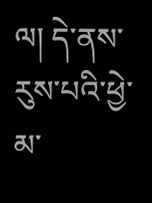ལ། དེ་ནས་རུས་པའི་ཕྱེ་མ་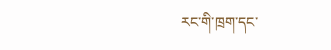རང་གི་ཁྲག་དང་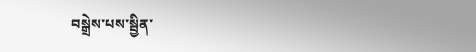བསྒྲེས་པས་སྦྱིན་